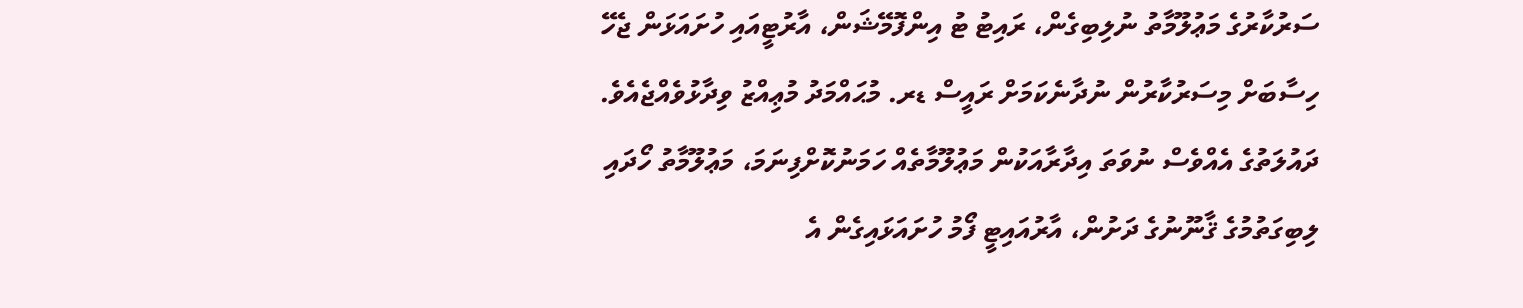ސަރުކާރުގެ މަޢުލޫމާތު ނުލިބިގެން، ރައިޓު ޓު އިންފޮމޭޝަން، އާރުޓީއައި ހުށައަޅަން ޖެހޭ ހިސާބަށް މިސަރުކާރުން ނުދާނެކަމަށް ރައީސް ޑރ. މުޙައްމަދު މުޢިއްޒު ވިދާޅުވެއްޖެއެވެ.
ދައުލަތުގެ އެއްވެސް ނުވަތަ އިދާރާއަކުން މަޢުލޫމާތެއް ހަމަނުކޮށްފިނަމަ، މަޢުލޫމާތު ހޯދައި ލިބިގަތުމުގެ ޤާނޫނުގެ ދަށުން، އާރުއައިޓީ ފޯމު ހުށައަޅައިގެން އެ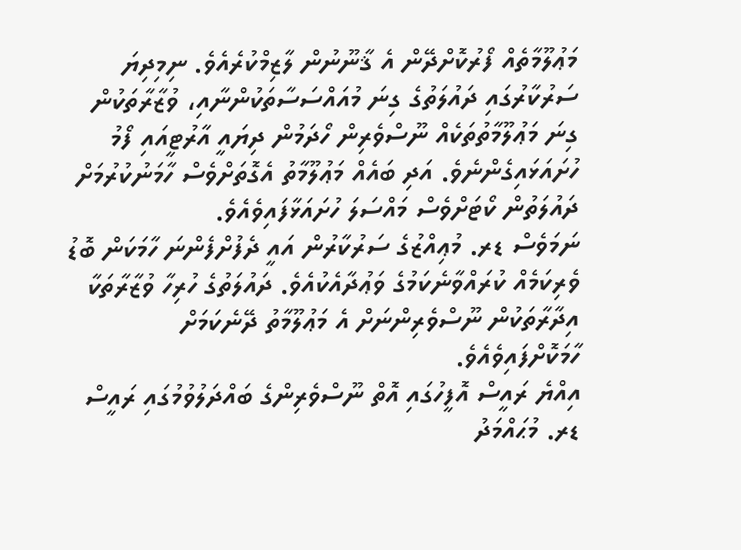މަޢުލޫމާތެއް ފޯރުކޮށްދޭން އެ ޤާނޫނުން ލާޒިމްކުރެއެވެ. ނިމިދިޔަ ސަރުކާރުގައި ދައުލަތުގެ ގިނަ މުއައްސަސާތަކުންނާއި، ވުޒާރާތަކުން ގިނަ މަޢުލޫމާތުތަކެއް ނޫސްވެރިން ހޯދަމުން ދިޔައީ އާރުޓީއައި ފޯމު ހުށައަޅައިގެންނެވެ. އަދި ބައެއް މަޢުލޫމާތު އެގޮތަށްވެސް ހާމަނުކުރުމަށް ދައުލަތުން ކޯޓަށްވެސް މައްސަލަ ހުށައަޅާފައިވެއެވެ.
ނަމަވެސް ޑރ. މުޢިއްޒުގެ ސަރުކާރުން އައީ ދެފުށްފެންނަ ހާމަކަން ބޮޑު ވެރިކަމެއް ކުރައްވާނެކަމުގެ ވަޢުދާއެކުއެވެ. ދައުލަތުގެ ހުރިހާ ވުޒާރާތަކާ އިދާރާތަކުން ނޫސްވެރިންނަށް އެ މަޢުލޫމާތު ދޭނެކަމަށް ހާމަކޮށްފައިވެއެވެ.
އިއްޔެ ރައީސް އޮފީހުގައި އޮތް ނޫސްވެރިންގެ ބައްދަލުވުމުގައި ރައީސް ޑރ. މުޙައްމަދު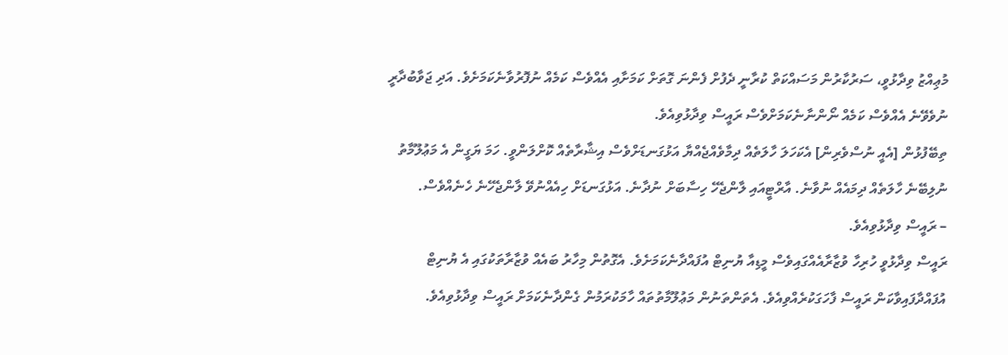މުޢިއްޒު ވިދާޅުވީ، ސަރުކާރުން މަސައްކަތް ކުރާނީ ދެފުށް ފެންނަ ގޮތަށް ކަމަށާއި އެއްވެސް ކަމެއް ނުފޮރުވާނެކަމަށެވެ. އަދި ޖަވާބުދާރީ ނުވެވޭނެ އެއްވެސް ކަމެއް ނޯންނާނެކަމަށްވެސް ރައީސް ވިދާޅުވިއެވެ.
ތިބޭފުޅުން [އެއީ ނުސްވެރިން] އެކަހަލަ ހާލަތެއް ދިމާވެއްޖެއްޔާ އަޅުގަނޑަށްވެސް އިޝާރާތެއް ކޮށްލަންވީ. ހަމަ ޔަގީން އެ މަޢުލޫމާތު ނުލިބޭނެ ހާލަތެއް ދިމައެއް ނުވާނެ. އާރްޓީއައި ލާންޖެހޭ ހިސާބަށް ނުދާނެ. އަޅުގަނޑަށް ހިއެއްނުވޭ ލާންޖެހޭނެ ހެނެއްވެސް.
– ރައީސް ވިދާޅުވިއެވެ.
ރައީސް ވިދާޅުވީ ހުރިހާ ވުޒާރާއެއްގައިވެސް މީޑިއާ ޔުނިޓް އުފައްދާނެކަމަށެވެ. އެގޮތުން މިހާރު ބައެއް ވުޒާރާތަކުގައި އެ ޔުނިޓް އުފައްދާފައިވާކަން ރައީސް ފާހަގަކުރެއްވިއެވެ. އެތަންތަނުން މަޢުލޫމާތުތައް ހާމަކުރަމުން ގެންދާނެކަމަށް ރައީސް ވިދާޅުވިއެވެ.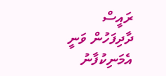ރައީސް ދާދިފަހުން ވަނީ އެމަނިކުފާނު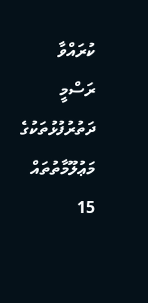ކުރައްވާ ރަސްމީ ދަތުރުފުޅުތަކުގެ މަޢުލޫމާތުތައް 15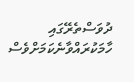ދުވަސްތެރޭގައި ހާމަކުރައްވާނެކަމަށްވެސް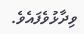ވިދާޅުވެފައެވެ.